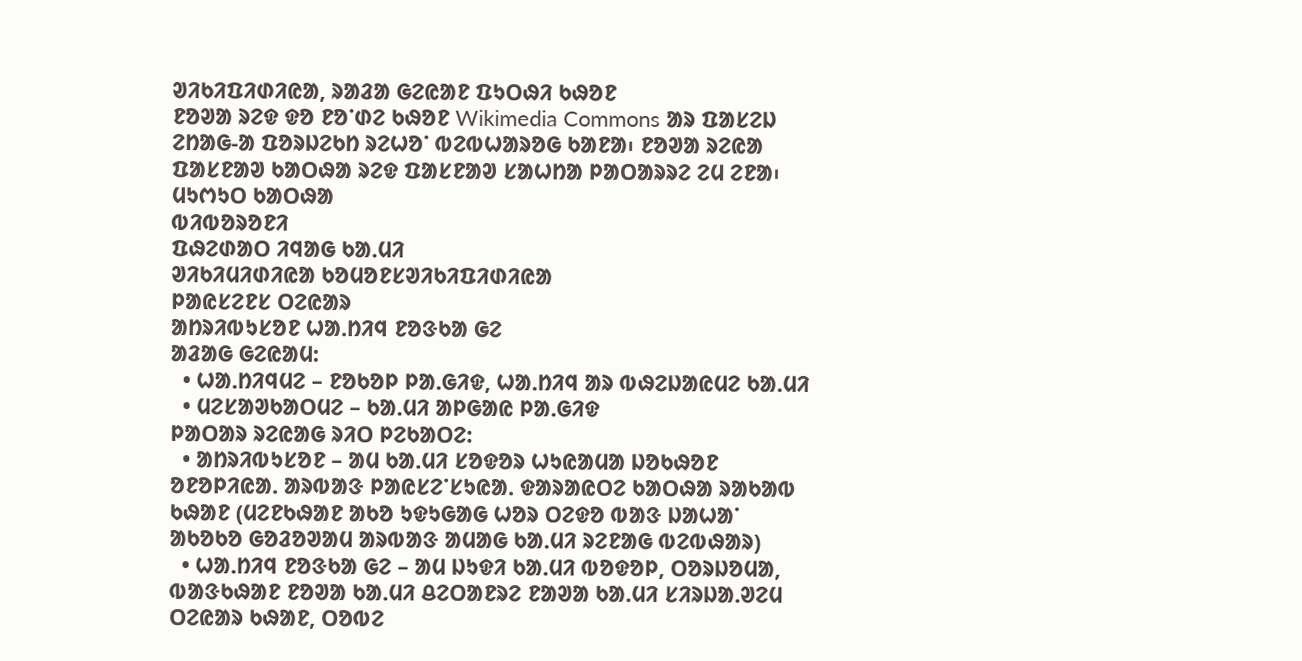ᱣᱤᱠᱤᱯᱤᱰᱤᱭᱟ, ᱨᱟᱲᱟ ᱜᱮᱭᱟᱱ ᱯᱩᱛᱷᱤ ᱠᱷᱚᱱ
ᱱᱚᱣᱟ ᱨᱮᱫ ᱫᱚ ᱱᱚᱸᱰᱮ ᱠᱷᱚᱱ Wikimedia Commons ᱟᱨ ᱯᱟᱥᱮᱡ ᱮᱴᱟᱜ-ᱟ ᱯᱚᱨᱡᱮᱠᱴ ᱨᱮᱦᱚᱸ ᱵᱮᱵᱦᱟᱨᱚᱜ ᱠᱟᱱᱟ᱾ ᱱᱚᱣᱟ ᱨᱮᱭᱟ ᱯᱟᱥᱱᱟᱣ ᱠᱟᱛᱷᱟ ᱨᱮᱫ ᱯᱟᱥᱱᱟᱣ ᱥᱟᱦᱴᱟ ᱞᱟᱛᱟᱨᱨᱮ ᱮᱢ ᱮᱱᱟ᱾
ᱢᱩᱬᱩᱛ ᱠᱟᱛᱷᱟ
ᱵᱤᱵᱚᱨᱚᱱᱤ
ᱯᱷᱮᱰᱟᱛ ᱤᱧᱟᱜ ᱠᱟᱹᱢᱤ
ᱣᱤᱠᱤᱢᱤᱰᱤᱭᱟ ᱠᱚᱢᱚᱱᱥᱣᱤᱠᱤᱯᱤᱰᱤᱭᱟ
ᱞᱟᱭᱥᱮᱱᱥ ᱛᱮᱭᱟᱨ
ᱟᱴᱨᱤᱵᱩᱥᱚᱱ ᱦᱟᱹᱴᱤᱧ ᱱᱚᱝᱠᱟ ᱜᱮ
ᱟᱲᱟᱜ ᱜᱮᱭᱟᱢ:
  • ᱦᱟᱹᱴᱤᱧᱢᱮ – ᱱᱚᱠᱚᱞ ᱞᱟᱹᱜᱤᱫ, ᱦᱟᱹᱴᱤᱧ ᱟᱨ ᱵᱷᱮᱡᱟᱭᱢᱮ ᱠᱟᱹᱢᱤ
  • ᱢᱮᱥᱟᱣᱠᱟᱛᱢᱮ – ᱠᱟᱹᱢᱤ ᱟᱞᱜᱟᱭ ᱞᱟᱹᱜᱤᱫ
ᱞᱟᱛᱟᱨ ᱨᱮᱭᱟᱜ ᱨᱤᱛ ᱞᱮᱠᱟᱛᱮ:
  • ᱟᱴᱨᱤᱵᱩᱥᱚᱱ – ᱟᱢ ᱠᱟᱹᱢᱤ ᱥᱚᱫᱚᱨ ᱦᱩᱭᱟᱢᱟ ᱡᱚᱠᱷᱚᱱ ᱚᱱᱚᱞᱤᱭᱟᱹ ᱟᱨᱵᱟᱝ ᱞᱟᱭᱥᱮᱸᱥᱩᱭᱟᱹ ᱫᱟᱨᱟᱭᱛᱮ ᱠᱟᱛᱷᱟ ᱨᱟᱠᱟᱵ ᱠᱷᱟᱱ (ᱢᱮᱱᱠᱷᱟᱱ ᱟᱠᱚ ᱩᱫᱩᱜᱟᱜ ᱦᱚᱨ ᱛᱮᱫᱚ ᱵᱟᱝ ᱡᱟᱦᱟᱸ ᱟᱠᱚᱠᱚ ᱜᱚᱲᱚᱣᱟᱢ ᱟᱨᱵᱟᱝ ᱟᱢᱟᱜ ᱠᱟᱹᱢᱤ ᱨᱮᱱᱟᱜ ᱵᱮᱵᱷᱟᱨ)
  • ᱦᱟᱹᱴᱤᱧ ᱱᱚᱝᱠᱟ ᱜᱮ – ᱟᱢ ᱡᱩᱫᱤ ᱠᱟᱹᱢᱤ ᱵᱚᱫᱚᱞ, ᱛᱚᱨᱡᱚᱢᱟ, ᱵᱟᱝᱠᱷᱟᱱ ᱱᱚᱣᱟ ᱠᱟᱹᱢᱤ ᱪᱮᱛᱟᱱᱨᱮ ᱱᱟᱣᱟ ᱠᱟᱹᱢᱤ ᱥᱤᱨᱡᱟᱹᱣᱮᱢ ᱛᱮᱭᱟᱨ ᱠᱷᱟᱱ, ᱛᱚᱵᱮ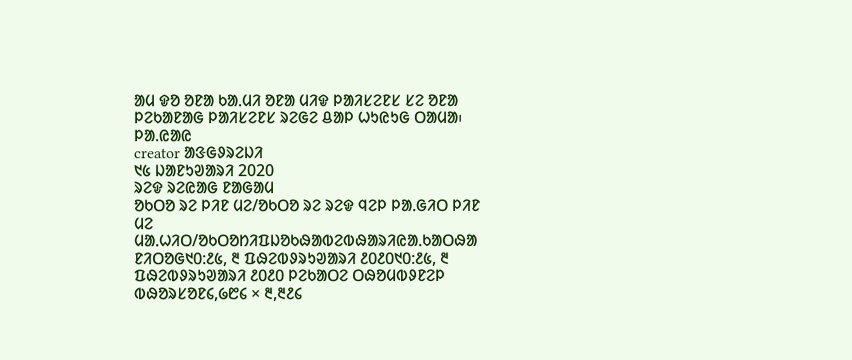ᱟᱢ ᱫᱚ ᱚᱱᱟ ᱠᱟᱹᱢᱤ ᱚᱱᱟ ᱢᱤᱫ ᱞᱟᱤᱥᱮᱱᱥ ᱥᱮ ᱚᱱᱟ ᱞᱮᱠᱟᱱᱟᱜ ᱞᱟᱤᱥᱮᱱᱥ ᱨᱮᱜᱮ ᱪᱟᱞ ᱦᱩᱭᱩᱜ ᱛᱟᱢᱟ᱾
ᱞᱟ.ᱭᱟᱭ
creator ᱟᱝᱜᱽᱨᱮᱡᱤ
᱑᱕ ᱡᱟᱱᱩᱣᱟᱨᱤ 2020
ᱨᱮᱫ ᱨᱮᱭᱟᱜ ᱱᱟᱜᱟᱢ
ᱚᱠᱛᱚ ᱨᱮ ᱞᱤᱱ ᱢᱮ/ᱚᱠᱛᱚ ᱨᱮ ᱨᱮᱫ ᱧᱮᱞ ᱞᱟᱹᱜᱤᱛ ᱞᱤᱱ ᱢᱮ
ᱢᱟᱹᱦᱤᱛ/ᱚᱠᱛᱚᱴᱤᱯᱡᱚᱠᱷᱟᱵᱮᱵᱷᱟᱨᱤᱭᱟᱹᱠᱟᱛᱷᱟ
ᱱᱤᱛᱚᱜ᱑᱐:᱒᱕, ᱓ ᱯᱷᱮᱵᱽᱨᱩᱣᱟᱨᱤ ᱒᱐᱒᱐᱑᱐:᱒᱕, ᱓ ᱯᱷᱮᱵᱽᱨᱩᱣᱟᱨᱤ ᱒᱐᱒᱐ ᱞᱮᱠᱟᱛᱮ ᱛᱷᱚᱢᱵᱽᱱᱮᱞ ᱵᱷᱚᱨᱥᱚᱱ᱔,᱙᱘᱔ × ᱓,᱓᱒᱔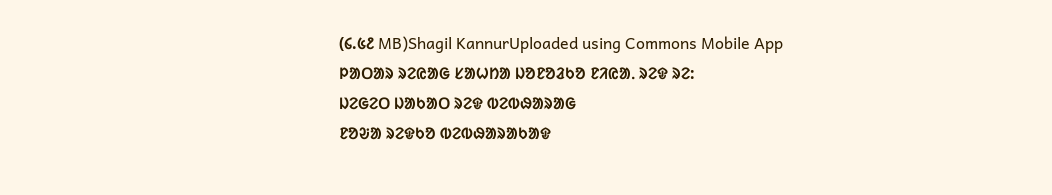(᱔.᱕᱒ MB)Shagil KannurUploaded using Commons Mobile App
ᱞᱟᱛᱟᱨ ᱨᱮᱭᱟᱜ ᱥᱟᱦᱴᱟ ᱡᱚᱱᱚᱲᱠᱚ ᱱᱤᱭᱟᱹ ᱨᱮᱫ ᱨᱮ:
ᱡᱮᱜᱮᱛ ᱡᱟᱠᱟᱛ ᱨᱮᱫ ᱵᱮᱵᱷᱟᱨᱟᱜ
ᱱᱚᱶᱟ ᱨᱮᱫᱠᱚ ᱵᱮᱵᱷᱟᱨᱟᱠᱟᱫ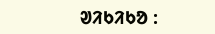ᱣᱤᱠᱤᱠᱚ :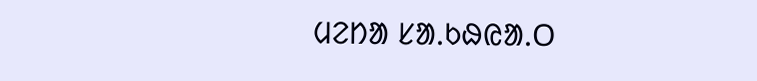ᱢᱮᱴᱟ ᱥᱟᱹᱠᱷᱭᱟᱹᱛ